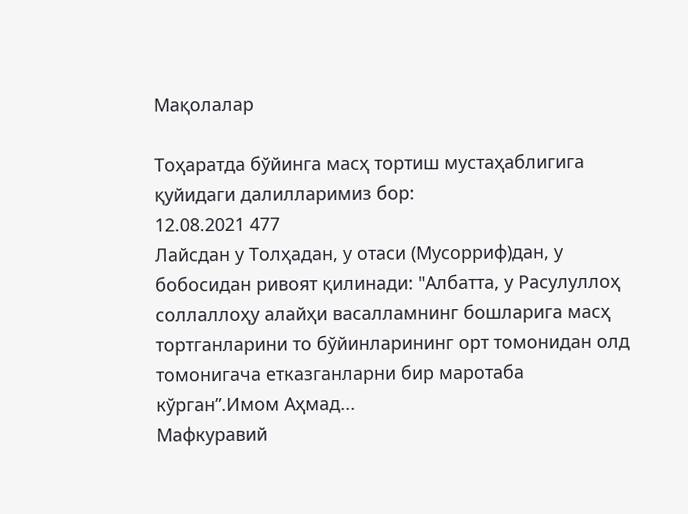Мақолалар

Тоҳаратда бўйинга масҳ тортиш мустаҳаблигига қуйидаги далилларимиз бор:
12.08.2021 477
Лайсдан у Толҳадан, у отаси (Мусорриф)дан, у бобосидан ривоят қилинади: "Албатта, у Расулуллоҳ соллаллоҳу алайҳи васалламнинг бошларига масҳ тортганларини то бўйинларининг орт томонидан олд томонигача етказганларни бир маротаба кўрган”.Имом Аҳмад...
Мафкуравий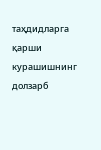таҳдидларга қарши курашишнинг долзарб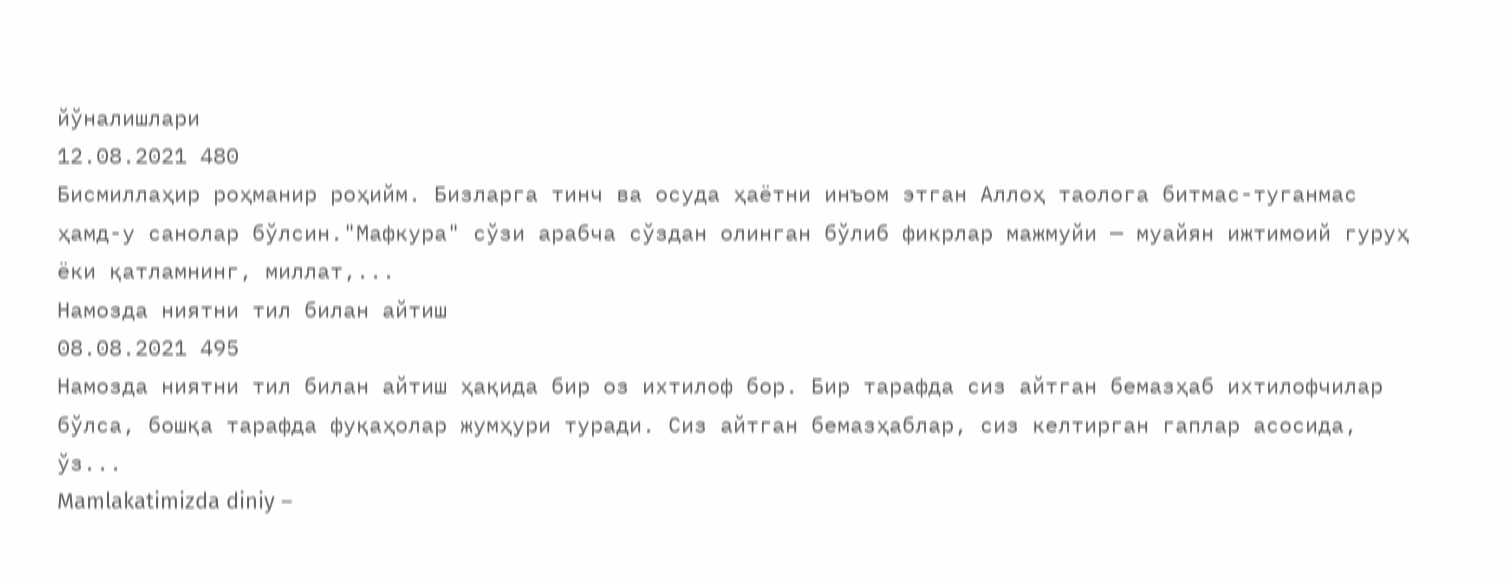йўналишлари
12.08.2021 480
Бисмиллаҳир роҳманир роҳийм. Бизларга тинч ва осуда ҳаётни инъом этган Аллоҳ таолога битмас-туганмас ҳамд-у санолар бўлсин."Мафкура" сўзи арабча сўздан олинган бўлиб фикрлар мажмуйи — муайян ижтимоий гуруҳ ёки қатламнинг, миллат,...
Намозда ниятни тил билан айтиш
08.08.2021 495
Намозда ниятни тил билан айтиш ҳақида бир оз ихтилоф бор. Бир тарафда сиз айтган бемазҳаб ихтилофчилар бўлса, бошқа тарафда фуқаҳолар жумҳури туради. Сиз айтган бемазҳаблар, сиз келтирган гаплар асосида, ўз...
Mamlakatimizda diniy –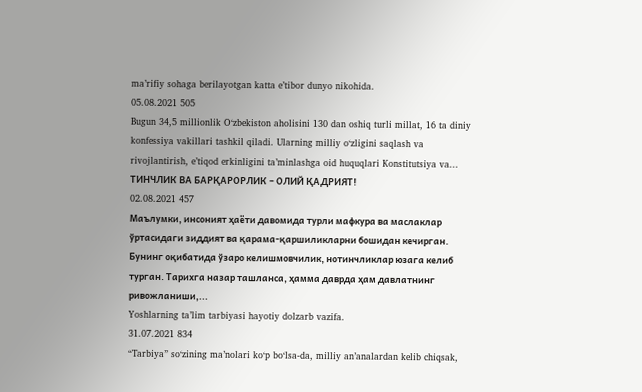ma’rifiy sohaga berilayotgan katta e’tibor dunyo nikohida.
05.08.2021 505
Bugun 34,5 millionlik O‘zbekiston aholisini 130 dan oshiq turli millat, 16 ta diniy konfessiya vakillari tashkil qiladi. Ularning milliy o‘zligini saqlash va rivojlantirish, e’tiqod erkinligini ta’minlashga oid huquqlari Konstitutsiya va...
ТИНЧЛИК ВА БАРҚАРОРЛИК – ОЛИЙ ҚАДРИЯТ!
02.08.2021 457
Маълумки, инсоният ҳаёти давомида турли мафкура ва маслаклар ўртасидаги зиддият ва қарама-қаршиликларни бошидан кечирган. Бунинг оқибатида ўзаро келишмовчилик, нотинчликлар юзага келиб турган. Тарихга назар ташланса, ҳамма даврда ҳам давлатнинг ривожланиши,...
Yoshlarning ta’lim tarbiyasi hayotiy dolzarb vazifa.
31.07.2021 834
“Tarbiya” so‘zining ma’nolari ko‘p bo‘lsa-da, milliy an’analardan kelib chiqsak,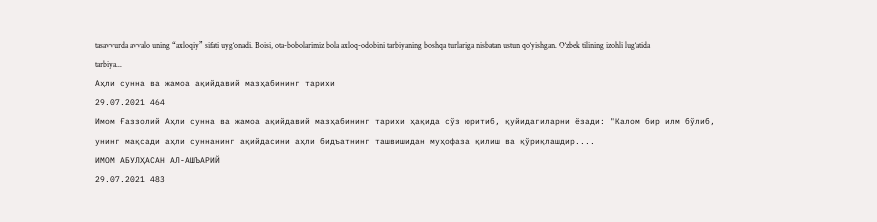tasavvurda avvalo uning “axloqiy” sifati uyg‘onadi. Boisi, ota-bobolarimiz bola axloq-odobini tarbiyaning boshqa turlariga nisbatan ustun qo‘yishgan. O‘zbek tilining izohli lug‘atida tarbiya...
Аҳли сунна ва жамоа ақийдавий мазҳабининг тарихи
29.07.2021 464
Имом Ғаззолий Аҳли сунна ва жамоа ақийдавий мазҳабининг тарихи ҳақида сўз юритиб, қуйидагиларни ёзади: "Калом бир илм бўлиб, унинг мақсади аҳли суннанинг ақийдасини аҳли бидъатнинг ташвишидан муҳофаза қилиш ва қўриқлашдир....
ИМОМ АБУЛҲАСАН АЛ-АШЪАРИЙ
29.07.2021 483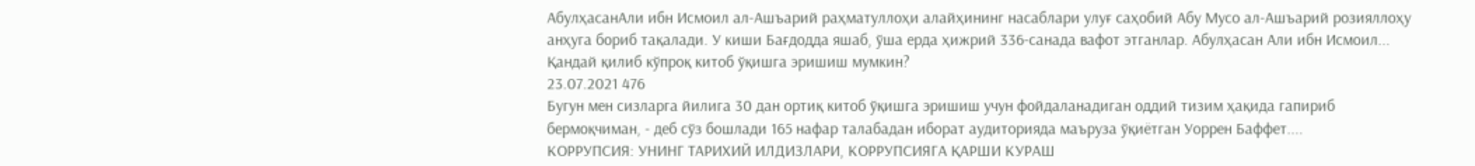АбулҳасанАли ибн Исмоил ал-Ашъарий раҳматуллоҳи алайҳининг насаблари улуғ саҳобий Абу Мусо ал-Ашъарий розияллоҳу анҳуга бориб тақалади. У киши Бағдодда яшаб, ўша ерда ҳижрий 336-санада вафот этганлар. Абулҳасан Али ибн Исмоил...
Қандай қилиб кўпроқ китоб ўқишга эришиш мумкин?
23.07.2021 476
Бугун мен сизларга йилига 30 дан ортиқ китоб ўқишга эришиш учун фойдаланадиган оддий тизим ҳақида гапириб бермоқчиман, - деб сўз бошлади 165 нафар талабадан иборат аудиторияда маъруза ўқиётган Уоррен Баффет....
КОРРУПСИЯ: УНИНГ ТАРИХИЙ ИЛДИЗЛАРИ, КОРРУПСИЯГА ҚАРШИ КУРАШ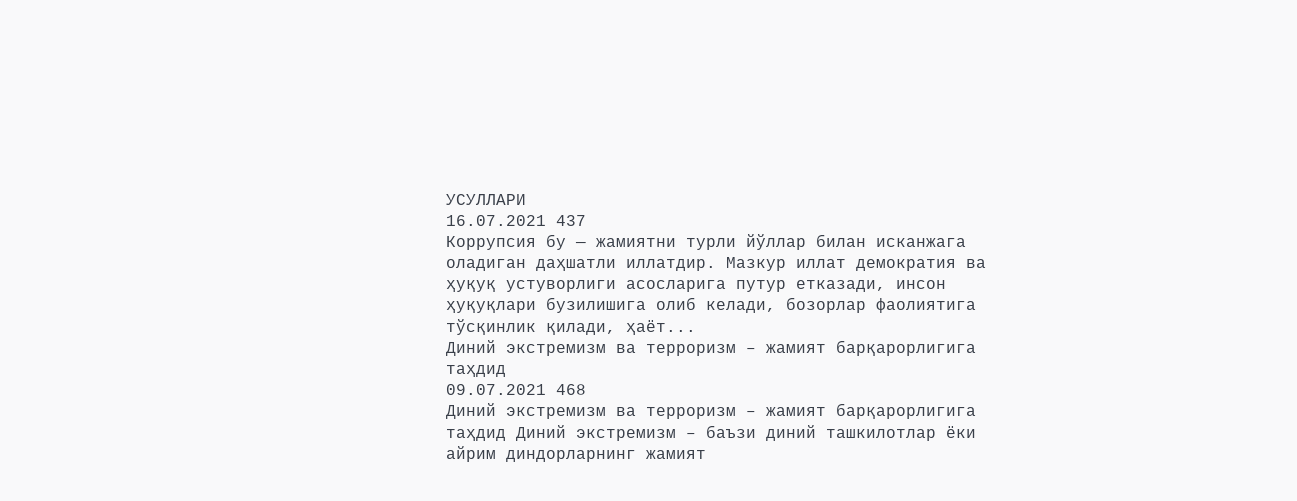УСУЛЛАРИ
16.07.2021 437
Коррупсия бу — жамиятни турли йўллар билан исканжага оладиган даҳшатли иллатдир. Мазкур иллат демократия ва ҳуқуқ устуворлиги асосларига путур етказади, инсон ҳуқуқлари бузилишига олиб келади, бозорлар фаолиятига тўсқинлик қилади, ҳаёт...
Диний экстремизм ва терроризм – жамият барқарорлигига таҳдид
09.07.2021 468
Диний экстремизм ва терроризм – жамият барқарорлигига таҳдид Диний экстремизм – баъзи диний ташкилотлар ёки айрим диндорларнинг жамият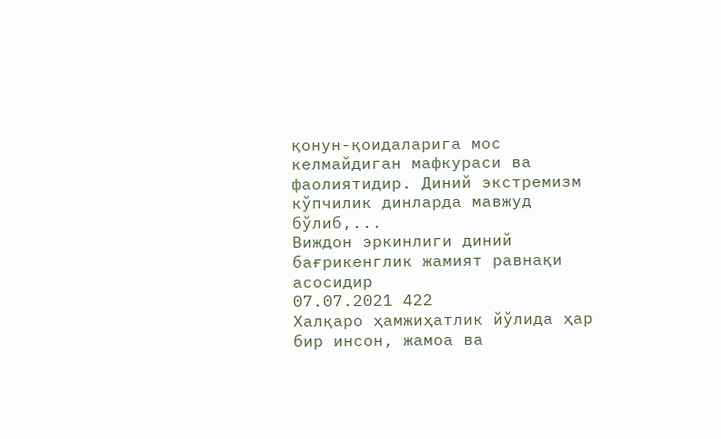қонун-қоидаларига мос келмайдиган мафкураси ва фаолиятидир. Диний экстремизм кўпчилик динларда мавжуд бўлиб,...
Виждон эркинлиги диний бағрикенглик жамият равнақи асосидир
07.07.2021 422
Халқаро ҳамжиҳатлик йўлида ҳар бир инсон, жамоа ва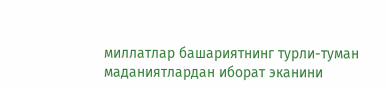миллатлар башариятнинг турли-туман маданиятлардан иборат эканини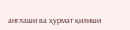англаши ва ҳурмат қилиши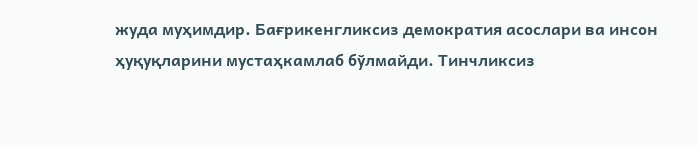жуда муҳимдир. Бағрикенгликсиз демократия асослари ва инсон ҳуқуқларини мустаҳкамлаб бўлмайди. Тинчликсиз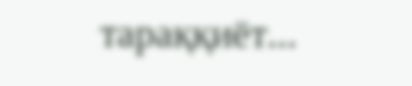тараққиёт...